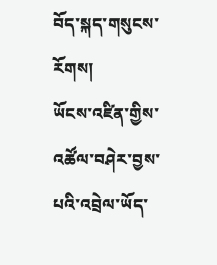བོད་སྐད་གསུངས་རོགས།
ཡོངས་འཛིན་གྱིས་འཚོལ་བཤེར་བྱས་པའི་འབྲེལ་ཡོད་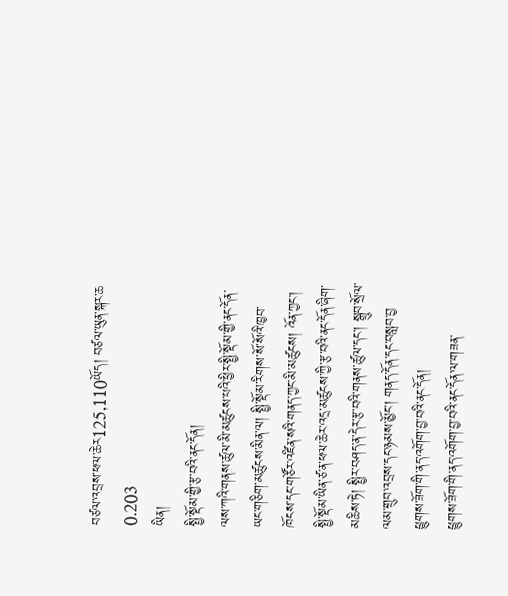བཙལ་འབྲས་ཕལ་ཆེར125,110ཡོད། བཙལ་ཡུན་སྐར་ཆ 0.203
ཡིན།
སྤྱི་སྡོམ་གྱི་རྩ་བའི་ནང་དོན།
ལས་ཀའི་གནས་ཚུལ་མི་མཚུངས་པའི་ཕྱིར་སྤྱི་སྡོམ་གྱི་ནང་དོན་ཡང་གཅིག་མཚུངས་མིན་ལ། སྤྱི་སྡོམ་རིགས་སོ་སོའི་ཁྱབ་ཁོངས་དང་གཙོར་འཛིན་སའི་གནད་ཀྱང་མི་མཚུངས། འོན་ཀྱང་། སྤྱི་སྡོམ་ཡིན་ཙ་ན་ཕལ་ཆེར་འདྲ་མཚུངས་ཀྱི་རྩ་བའི་ནང་དོན་ཞིག་མཆིས་ཏེ། སྤྱིར་བཤད་ན་དེར་རྩ་བའི་གནས་ཚུལ་དང་། སྒྲུབ་སྲོལ་ལམ་གྲུབ་འབྲས་དང་ཉམས་མྱོང་། གནད་དོན་དང་བསླབ་བྱ
ཕྱུགས་ཟོག་གི་ནད་འགོག་བྱ་བའི་ནང་དོན།
ཕྱུགས་ཟོག་གི་ནད་འགོག་བྱ་བའི་ནང་དོན་ལ་གཟན་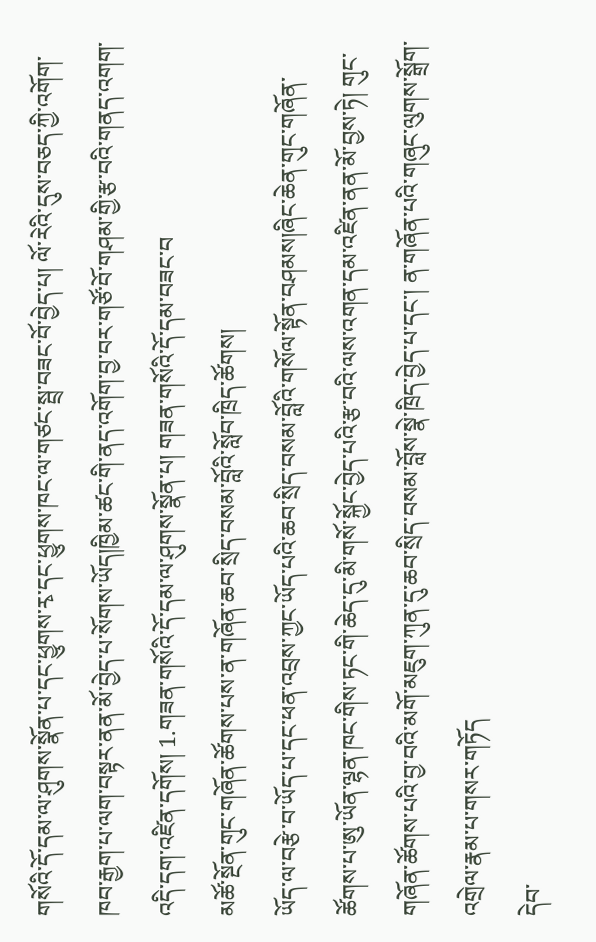གསོའི་དོ་དམ་ལ་ཤུགས་སྣོན་པ་དང་ཕྱུགས་རྭ་དང་ཕྱུགས་ཁང་ལ་གཙང་སྦྲ་བཟང་བོ་བྱེད་པ། ལོ་རེའི་དུས་བཅད་ཀྱི་འགོག་ཁབ་རྒྱག་པ་ལག་བསྟར་ནན་མོ་བྱེད་པ་སོགས་ཡོད།ཁྱིམ་ཚང་གི་ནད་འགོག་བྱ་བར་གཙོ་བོ་གཤམ་གྱི་རྩ་བའི་གནད་འགག་འདི་དག་འཛིན་དགོས། 1.གཟན་གསོའི་དོ་དམ་ལ་ཤུགས་སྣོན་པ། གཟན་གསོའི་དོ་དམ་བཟང་བ
མཚོ་སྔོན་གུང་གཞོན་ཚོགས་པས་ན་གཞོན་ཆབ་སྲིད་བསམ་བློའི་སློབ་ཁྲིད་ཚོགས།
ཡོད་ལ་བརྩེ་བ་ཡོད་པ་དང་ཕན་འབྲས་ཀྱང་ཡོད་པའི་ཆབ་སྲིད་བསམ་བློའི་གསོལ་སྟོན་བཤམས།ཞིང་ཆེན་གུང་གཞོན་ཚོགས་པ་ཨུ་ཡོན་ལྷན་ཁང་གིས་ཏང་གི་ཆེད་དུ་མི་གསོ་སྐྱོང་བྱེད་པའི་རྩ་བའི་ལས་འགན་དམ་འཛིན་ནན་མོ་བྱས་ཏེ། གུང་གཞོན་ཚོགས་པའི་བྱ་བའི་མགོ་མཇུག་ཀུན་དུ་ཆབ་སྲིད་བསམ་བློས་སྣེ་ཁྲིད་བྱེད་པ་དང་། ན་གཞོན་པའི་གཞུང་ལུགས་སྒྲོག་འགྲེལ་རྣམ་པ་གསར་གཏོད
དེབ་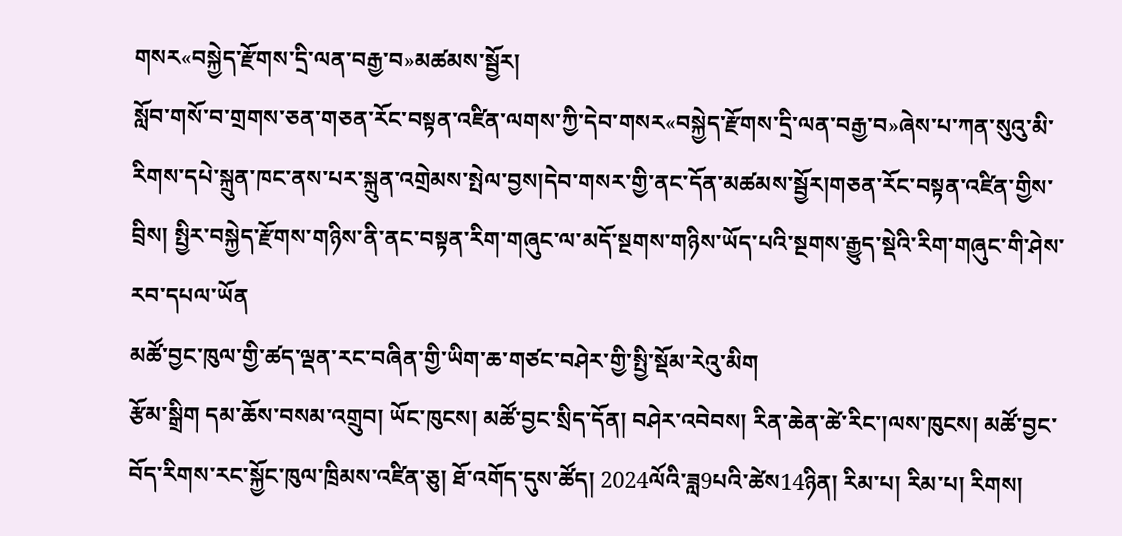གསར«བསྐྱེད་རྫོགས་དྲི་ལན་བརྒྱ་བ»མཚམས་སྦྱོར།
སློབ་གསོ་བ་གྲགས་ཅན་གཅན་རོང་བསྟན་འཛིན་ལགས་ཀྱི་དེབ་གསར«བསྐྱེད་རྫོགས་དྲི་ལན་བརྒྱ་བ»ཞེས་པ་ཀན་སུའུ་མི་རིགས་དཔེ་སྐྲུན་ཁང་ནས་པར་སྐྲུན་འགྲེམས་སྤེལ་བྱས།དེབ་གསར་གྱི་ནང་དོན་མཚམས་སྦྱོར།གཅན་རོང་བསྟན་འཛིན་གྱིས་བྲིས། སྤྱིར་བསྐྱེད་རྫོགས་གཉིས་ནི་ནང་བསྟན་རིག་གཞུང་ལ་མདོ་སྔགས་གཉིས་ཡོད་པའི་སྔགས་རྒྱུད་སྡེའི་རིག་གཞུང་གི་ཤེས་རབ་དཔལ་ཡོན
མཚོ་བྱང་ཁུལ་གྱི་ཚད་ལྡན་རང་བཞིན་གྱི་ཡིག་ཆ་གཙང་བཤེར་གྱི་སྤྱི་སྡོམ་རེའུ་མིག
རྩོམ་སྒྲིག དམ་ཆོས་བསམ་འགྲུབ། ཡོང་ཁུངས། མཚོ་བྱང་སྲིད་དོན། བཤེར་འབེབས། རིན་ཆེན་ཚེ་རིང་།ལས་ཁུངས། མཚོ་བྱང་བོད་རིགས་རང་སྐྱོང་ཁུལ་ཁྲིམས་འཛིན་ཅུ། ཐོ་འགོད་དུས་ཚོད། 2024ལོའི་ཟླ9པའི་ཚེས14ཉིན། རིམ་པ། རིམ་པ། རིགས།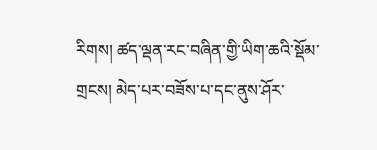རིགས། ཚད་ལྡན་རང་བཞིན་གྱི་ཡིག་ཆའི་སྡོམ་གྲངས། མེད་པར་བཟོས་པ་དང་ནུས་ཤོར་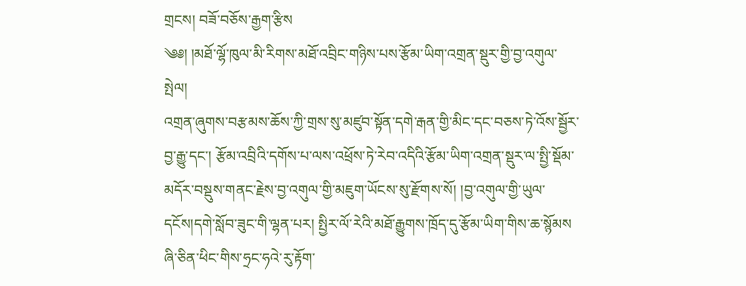གྲངས། བཟོ་བཅོས་རྒྱག་རྩིས
༄༅། །མཐོ་ལྷོ་ཁུལ་མི་རིགས་མཐོ་འབྲིང་གཉིས་པས་རྩོམ་ཡིག་འགྲན་སྡུར་གྱི་བྱ་འགུལ་སྤེལ།
འགྲན་ཞུགས་བརྩམས་ཆོས་ཀྱི་གྲས་སུ་མཛུབ་སྟོན་དགེ་རྒན་གྱི་མིང་དང་བཅས་ཏེ་འོས་སྦྱོར་བྱ་རྒྱུ་དང་། རྩོམ་འབྲིའི་དགོས་པ་ལས་འཕྲོས་ཏེ་རེབ་འདིའི་རྩོམ་ཡིག་འགྲན་སྡུར་ལ་སྤྱི་སྡོམ་མདོར་བསྡུས་གནང་རྗེས་བྱ་འགུལ་གྱི་མཇུག་ཡོངས་སུ་རྫོགས་སོ། །བྱ་འགུལ་གྱི་ཡུལ་དངོས།དགེ་སློབ་ཟུང་གི་ལྷན་པར། སྤྱིར་ལོ་རེའི་མཐོ་རྒྱུགས་ཁྲོད་དུ་རྩོམ་ཡིག་གིས་ཆ་སྙོམས
ཞི་ཅིན་ཕིང་གིས་ཧྲང་ཧའེ་རུ་རྟོག་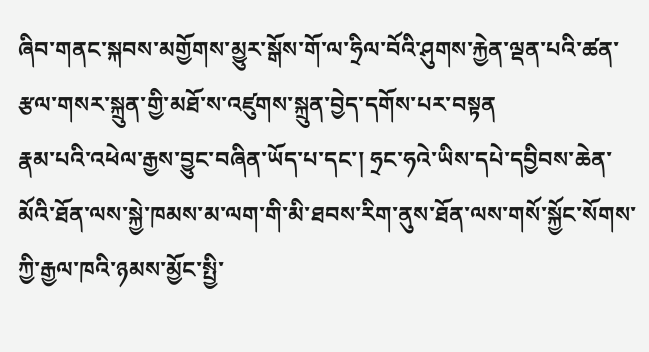ཞིབ་གནང་སྐབས་མགྱོགས་མྱུར་སྒོས་གོ་ལ་ཧྲིལ་བོའི་ཤུགས་རྐྱེན་ལྡན་པའི་ཚན་རྩལ་གསར་སྐྲུན་གྱི་མཐོ་ས་འཛུགས་སྐྲུན་བྱེད་དགོས་པར་བསྟན
རྣམ་པའི་འཕེལ་རྒྱས་བྱུང་བཞིན་ཡོད་པ་དང་། ཧྲང་ཧའེ་ཡིས་དཔེ་དབྱིབས་ཆེན་མོའི་ཐོན་ལས་སྐྱེ་ཁམས་མ་ལག་གི་མི་ཐབས་རིག་ནུས་ཐོན་ལས་གསོ་སྐྱོང་སོགས་ཀྱི་རྒྱལ་ཁའི་ཉམས་མྱོང་སྤྱི་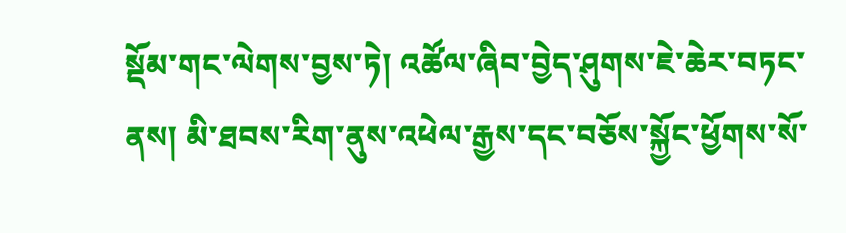སྡོམ་གང་ལེགས་བྱས་ཏེ། འཚོལ་ཞིབ་བྱེད་ཤུགས་ཇེ་ཆེར་བཏང་ནས། མི་ཐབས་རིག་ནུས་འཕེལ་རྒྱས་དང་བཅོས་སྐྱོང་ཕྱོགས་སོ་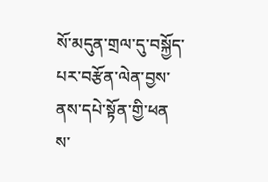སོ་མདུན་གྲལ་དུ་བསྐྱོད་པར་བརྩོན་ལེན་བྱས་ནས་དཔེ་སྟོན་གྱི་ཕན
ས་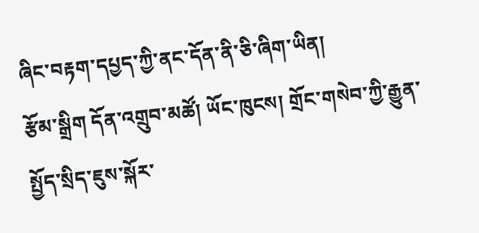ཞིང་བརྟག་དཔྱད་ཀྱི་ནང་དོན་ནི་ཅི་ཞིག་ཡིན།
རྩོམ་སྒྲིག དོན་འགྲུབ་མཚོ། ཡོང་ཁུངས། གྲོང་གསེབ་ཀྱི་རྒྱུན་སྤྱོད་སྲིད་ཇུས་སྐོར་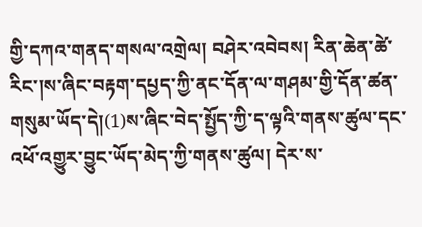གྱི་དཀའ་གནད་གསལ་འགྲེལ། བཤེར་འབེབས། རིན་ཆེན་ཚེ་རིང་།ས་ཞིང་བརྟག་དཔྱད་ཀྱི་ནང་དོན་ལ་གཤམ་གྱི་དོན་ཚན་གསུམ་ཡོད་དེ།(1)ས་ཞིང་བེད་སྤྱོད་ཀྱི་ད་ལྟའི་གནས་ཚུལ་དང་འཕོ་འགྱུར་བྱུང་ཡོད་མེད་ཀྱི་གནས་ཚུལ། དེར་ས་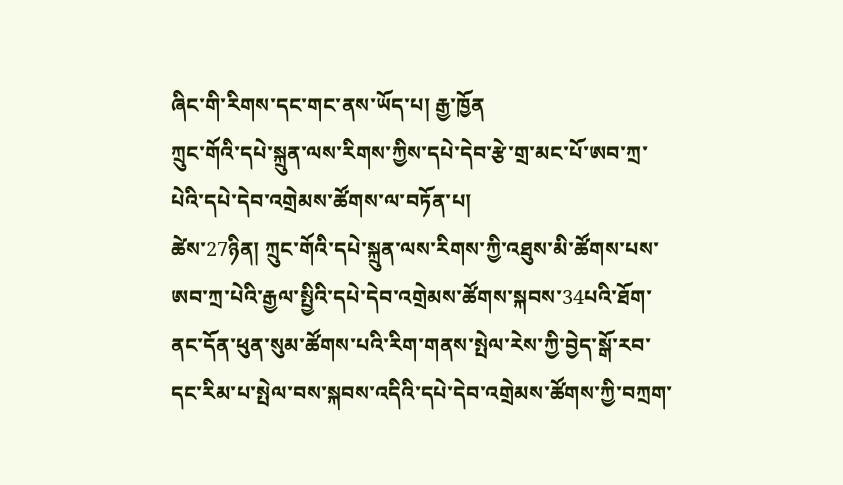ཞིང་གི་རིགས་དང་གང་ནས་ཡོད་པ། རྒྱ་ཁྱོན
ཀྲུང་གོའི་དཔེ་སྐྲུན་ལས་རིགས་ཀྱིས་དཔེ་དེབ་རྩེ་གྲ་མང་པོ་ཨབ་ཀྲ་པེའི་དཔེ་དེབ་འགྲེམས་ཚོགས་ལ་བཏོན་པ།
ཚེས་27ཉིན། ཀྲུང་གོའི་དཔེ་སྐྲུན་ལས་རིགས་ཀྱི་འཐུས་མི་ཚོགས་པས་ཨབ་ཀྲ་པེའི་རྒྱལ་སྤྱིའི་དཔེ་དེབ་འགྲེམས་ཚོགས་སྐབས་34པའི་ཐོག་ནང་དོན་ཕུན་སུམ་ཚོགས་པའི་རིག་གནས་སྤེལ་རེས་ཀྱི་བྱེད་སྒོ་རབ་དང་རིམ་པ་སྤེལ་བས་སྐབས་འདིའི་དཔེ་དེབ་འགྲེམས་ཚོགས་ཀྱི་བཀྲག་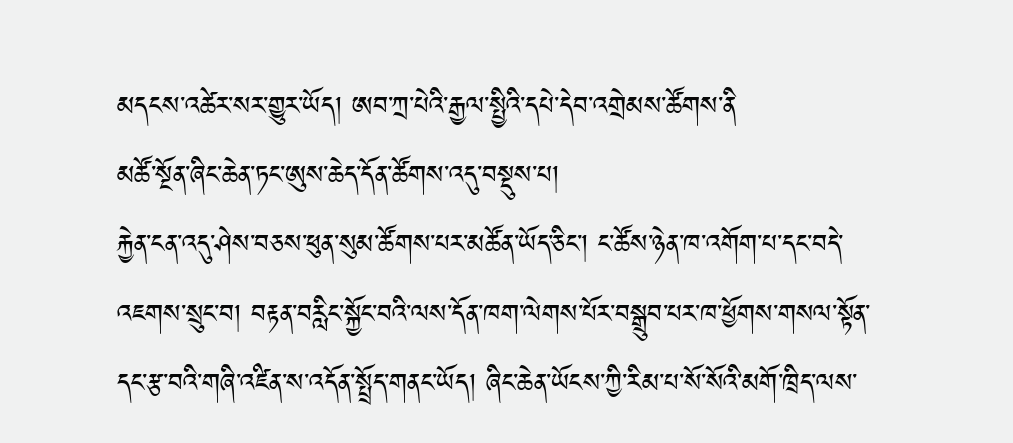མདངས་འཚེར་སར་གྱུར་ཡོད། ཨབ་ཀྲ་པེའི་རྒྱལ་སྤྱིའི་དཔེ་དེབ་འགྲེམས་ཚོགས་ནི
མཚོ་སྔོན་ཞིང་ཆེན་ཏང་ཨུས་ཆེད་དོན་ཚོགས་འདུ་བསྡུས་པ།
རྐྱེན་ངན་འདུ་ཤེས་བཅས་ཕུན་སུམ་ཚོགས་པར་མཚོན་ཡོད་ཅིང་། ང་ཚོས་ཉེན་ཁ་འགོག་པ་དང་བདེ་འཇགས་སྲུང་བ། བརྟན་བརླིང་སྐྱོང་བའི་ལས་དོན་ཁག་ལེགས་པོར་བསྒྲུབ་པར་ཁ་ཕྱོགས་གསལ་སྟོན་དང་རྩ་བའི་གཞི་འཛིན་ས་འདོན་སྤྲོད་གནང་ཡོད། ཞིང་ཆེན་ཡོངས་ཀྱི་རིམ་པ་སོ་སོའི་མགོ་ཁྲིད་ལས་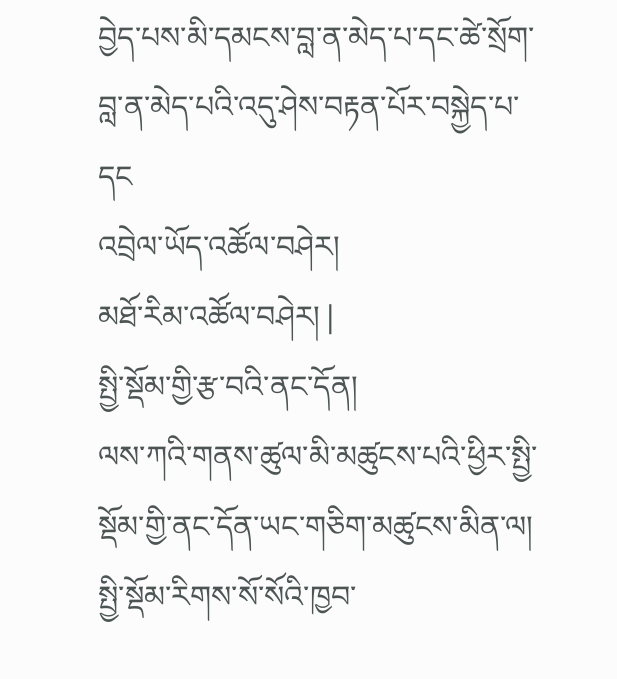བྱེད་པས་མི་དམངས་བླ་ན་མེད་པ་དང་ཚེ་སྲོག་བླ་ན་མེད་པའི་འདུ་ཤེས་བརྟན་པོར་བསྐྱེད་པ་དང
འབྲེལ་ཡོད་འཚོལ་བཤེར།
མཐོ་རིམ་འཚོལ་བཤེར། |
སྤྱི་སྡོམ་གྱི་རྩ་བའི་ནང་དོན།
ལས་ཀའི་གནས་ཚུལ་མི་མཚུངས་པའི་ཕྱིར་སྤྱི་སྡོམ་གྱི་ནང་དོན་ཡང་གཅིག་མཚུངས་མིན་ལ། སྤྱི་སྡོམ་རིགས་སོ་སོའི་ཁྱབ་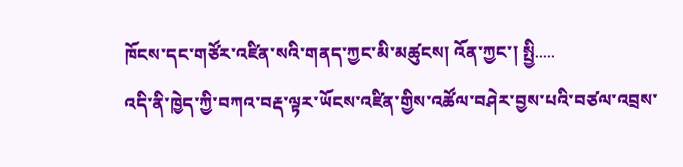ཁོངས་དང་གཙོར་འཛིན་སའི་གནད་ཀྱང་མི་མཚུངས། འོན་ཀྱང་། སྤྱི.....
འདི་ནི་ཁྱེད་ཀྱི་བཀའ་བརྡ་ལྟར་ཡོངས་འཛིན་གྱིས་འཚོལ་བཤེར་བྱས་པའི་བཙལ་འབྲས་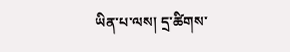ཡིན་པ་ལས། དྲ་ཚིགས་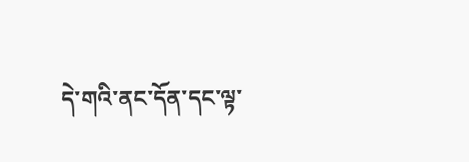དེ་གའི་ནང་དོན་དང་ལྟ་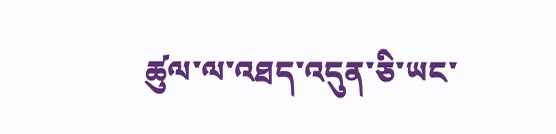ཚུལ་ལ་འཐད་འདུན་ཅི་ཡང་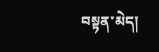བསྟན་མེད།